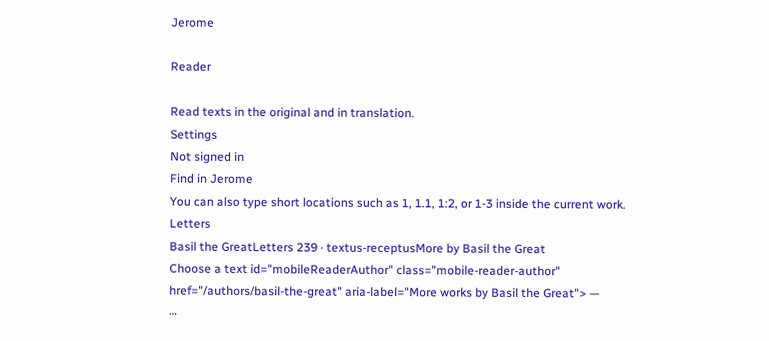Jerome

Reader

Read texts in the original and in translation.
Settings
Not signed in
Find in Jerome
You can also type short locations such as 1, 1.1, 1:2, or 1-3 inside the current work.
Letters
Basil the GreatLetters 239 · textus-receptusMore by Basil the Great
Choose a text id="mobileReaderAuthor" class="mobile-reader-author" href="/authors/basil-the-great" aria-label="More works by Basil the Great"> —
⋯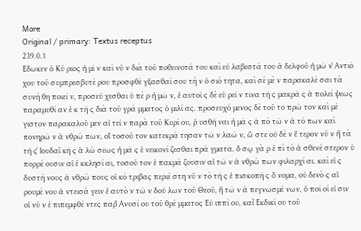More
Original / primary: Textus receptus
239.0.1
Εδωκεν ὁ Κύ ριος ἡ μῖ ν καὶ νῦ ν διὰ τοῦ ποθεινοτά του καὶ εὐ λαβεστά του ἀ δελφοῦ ἡ μῶ ν̓ Αντιό χου τοῦ συμπρεσβυτέ ρου προσφθέ γξασθαί σου τὴ ν ὁ σιό τητα, καὶ σὲ μὲ ν παρακαλέ σαι τὰ συνή θη ποιεῖ ν, προσεύ χεσθαι ὑ πὲ ρ ἡ μῶ ν, ἑ αυτοῖ ς δὲ εὑ ρεῖ ν τινα τῆ ς μακρᾶ ς ἀ πολεί ψεως παραμυθί αν ἐ κ τῆ ς διὰ τοῦ γρά μματος ὁ μιλί ας. προσευχό μενος δὲ τοῦ το πρῶ τον καὶ μέ γιστον παρακαλοῦ μεν αἰ τεῖ ν παρὰ τοῦ Κυρί ου, ῥ υσθῆ ναι ἡ μᾶ ς ἀ πὸ τῶ ν ἀ τό πων καὶ πονηρῶ ν ἀ νθρώ πων, οἳ τοσοῦ τον κατεκρά τησαν τῶ ν λαῶ ν, ὥ στε οὐ δὲ ν ἕ τερον νῦ ν ἢ τὰ τῆ ς̓ Ιουδαϊ κῆ ς ἁ λώ σεως ἡ μᾶ ς ἐ νεικονί ζεσθαι πρά γματα. ὅ σῳ γὰ ρ ἐ πὶ τὸ ἀ σθενέ στερον ὑ πορρέ ουσιν αἱ ἐ κκλησί αι, τοσοῦ τον ἐ πακμά ζουσιν αἱ τῶ ν ἀ νθρώ πων φιλαρχί αι. καὶ εἰ ς δυστή νους ἀ νθρώ πους οἰ κό τριβας περιέ στη νῦ ν τὸ τῆ ς ἐ πισκοπῆ ς ὄ νομα, οὐ δενὸ ς αἱ ρουμέ νου ἀ ντεισά γειν ἑ αυτὸ ν τῶ ν δού λων τοῦ Θεοῦ, ἢ τῶ ν ἀ πεγνωσμέ νων, ὁ ποῖ οί εἰ σιν οἱ νῦ ν ἐ πιπεμφθέ ντες παῤ̓ Ανυσί ου τοῦ θρέ μματος Εὐ ιππί ου, καὶ̓ Εκδικί ου τοῦ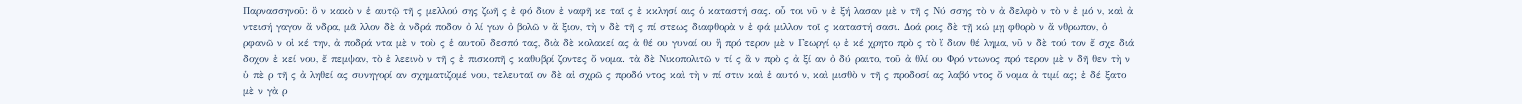Παρνασσηνοῦ: ὃ ν κακὸ ν ἑ αυτῷ τῆ ς μελλού σης ζωῆ ς ἐ φό διον ἐ ναφῆ κε ταῖ ς ἐ κκλησί αις ὁ καταστή σας. οὗ τοι νῦ ν ἐ ξή λασαν μὲ ν τῆ ς Νύ σσης τὸ ν ἀ δελφὸ ν τὸ ν ἐ μό ν, καὶ ἀ ντεισή γαγον ἄ νδρα, μᾶ λλον δὲ ἀ νδρά ποδον ὀ λί γων ὀ βολῶ ν ἄ ξιον, τὴ ν δὲ τῆ ς πί στεως διαφθορὰ ν ἐ φά μιλλον τοῖ ς καταστή σασι. Δοά ροις δὲ τῇ κώ μῃ φθορὸ ν ἄ νθρωπον, ὀ ρφανῶ ν οἰ κέ την, ἀ ποδρά ντα μὲ ν τοὺ ς ἑ αυτοῦ δεσπό τας, διὰ δὲ κολακεί ας ἀ θέ ου γυναί ου ἣ πρό τερον μὲ ν Γεωργί ῳ ἐ κέ χρητο πρὸ ς τὸ ἴ διον θέ λημα, νῦ ν δὲ τού τον ἔ σχε διά δοχον ἐ κεί νου, ἔ πεμψαν, τὸ ἐ λεεινὸ ν τῆ ς ἐ πισκοπῆ ς καθυβρί ζοντες ὄ νομα. τὰ δὲ Νικοπολιτῶ ν τί ς ἂ ν πρὸ ς ἀ ξί αν ὀ δύ ραιτο, τοῦ ἀ θλί ου Φρό ντωνος πρό τερον μὲ ν δῆ θεν τὴ ν ὑ πὲ ρ τῆ ς ἀ ληθεί ας συνηγορί αν σχηματιζομέ νου, τελευταῖ ον δὲ αἰ σχρῶ ς προδό ντος καὶ τὴ ν πί στιν καὶ ἑ αυτό ν, καὶ μισθὸ ν τῆ ς προδοσί ας λαβό ντος ὄ νομα ἀ τιμί ας; ἐ δέ ξατο μὲ ν γὰ ρ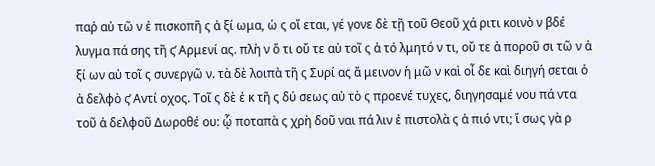παῤ αὐ τῶ ν ἐ πισκοπῆ ς ἀ ξί ωμα, ὡ ς οἴ εται, γέ γονε δὲ τῇ τοῦ Θεοῦ χά ριτι κοινὸ ν βδέ λυγμα πά σης τῆ ς̓ Αρμενί ας. πλὴ ν ὅ τι οὔ τε αὐ τοῖ ς ἀ τό λμητό ν τι, οὔ τε ἀ ποροῦ σι τῶ ν ἀ ξί ων αὐ τοῖ ς συνεργῶ ν. τὰ δὲ λοιπὰ τῆ ς Συρί ας ἄ μεινον ἡ μῶ ν καὶ οἶ δε καὶ διηγή σεται ὁ ἀ δελφὸ ς̓ Αντί οχος. Τοῖ ς δὲ ἐ κ τῆ ς δύ σεως αὐ τὸ ς προενέ τυχες, διηγησαμέ νου πά ντα τοῦ ἀ δελφοῦ Δωροθέ ου: ᾧ ποταπὰ ς χρὴ δοῦ ναι πά λιν ἐ πιστολὰ ς ἀ πιό ντι; ἴ σως γὰ ρ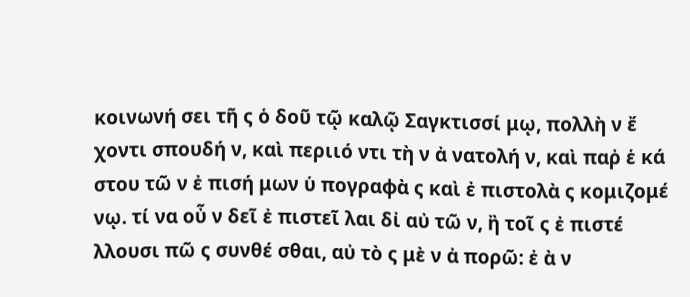κοινωνή σει τῆ ς ὁ δοῦ τῷ καλῷ Σαγκτισσί μῳ, πολλὴ ν ἔ χοντι σπουδή ν, καὶ περιιό ντι τὴ ν ἀ νατολή ν, καὶ παῤ ἑ κά στου τῶ ν ἐ πισή μων ὑ πογραφὰ ς καὶ ἐ πιστολὰ ς κομιζομέ νῳ. τί να οὖ ν δεῖ ἐ πιστεῖ λαι δἰ αὐ τῶ ν, ἢ τοῖ ς ἐ πιστέ λλουσι πῶ ς συνθέ σθαι, αὐ τὸ ς μὲ ν ἀ πορῶ: ἐ ὰ ν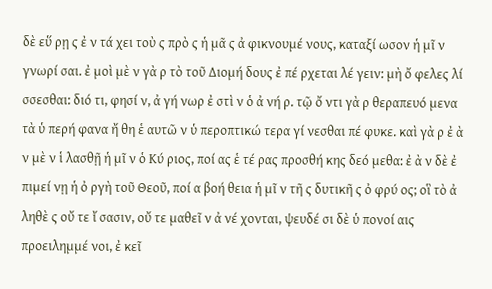δὲ εὕ ρῃ ς ἐ ν τά χει τοὺ ς πρὸ ς ἡ μᾶ ς ἀ φικνουμέ νους, καταξί ωσον ἡ μῖ ν γνωρί σαι. ἐ μοὶ μὲ ν γὰ ρ τὸ τοῦ Διομή δους ἐ πέ ρχεται λέ γειν: μὴ ὄ φελες λί σσεσθαι: διό τι, φησί ν, ἀ γή νωρ ἐ στὶ ν ὁ ἀ νή ρ. τῷ ὄ ντι γὰ ρ θεραπευό μενα τὰ ὑ περή φανα ἤ θη ἑ αυτῶ ν ὑ περοπτικώ τερα γί νεσθαι πέ φυκε. καὶ γὰ ρ ἐ ὰ ν μὲ ν ἱ λασθῇ ἡ μῖ ν ὁ Κύ ριος, ποί ας ἑ τέ ρας προσθή κης δεό μεθα: ἐ ὰ ν δὲ ἐ πιμεί νῃ ἡ ὀ ργὴ τοῦ Θεοῦ, ποί α βοή θεια ἡ μῖ ν τῆ ς δυτικῆ ς ὀ φρύ ος; οἳ τὸ ἀ ληθὲ ς οὔ τε ἴ σασιν, οὔ τε μαθεῖ ν ἀ νέ χονται, ψευδέ σι δὲ ὑ πονοί αις προειλημμέ νοι, ἐ κεῖ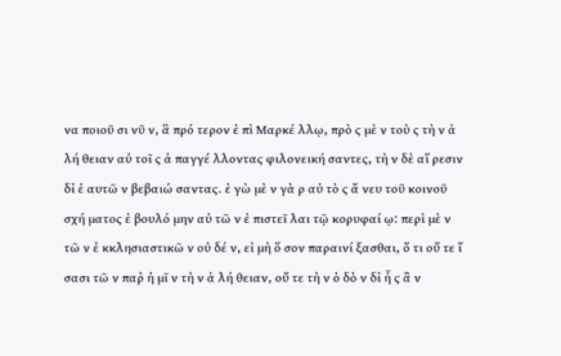να ποιοῦ σι νῦ ν, ἃ πρό τερον ἐ πὶ Μαρκέ λλῳ, πρὸ ς μὲ ν τοὺ ς τὴ ν ἀ λή θειαν αὐ τοῖ ς ἀ παγγέ λλοντας φιλονεική σαντες, τὴ ν δὲ αἵ ρεσιν δἰ ἑ αυτῶ ν βεβαιώ σαντας. ἐ γὼ μὲ ν γὰ ρ αὐ τὸ ς ἄ νευ τοῦ κοινοῦ σχή ματος ἐ βουλό μην αὐ τῶ ν ἐ πιστεῖ λαι τῷ κορυφαί ῳ: περὶ μὲ ν τῶ ν ἐ κκλησιαστικῶ ν οὐ δέ ν, εἰ μὴ ὅ σον παραινί ξασθαι, ὅ τι οὔ τε ἴ σασι τῶ ν παῤ ἡ μῖ ν τὴ ν ἀ λή θειαν, οὔ τε τὴ ν ὁ δὸ ν δἰ ἧ ς ἂ ν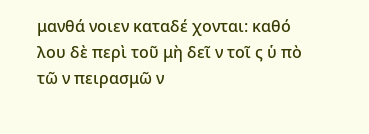μανθά νοιεν καταδέ χονται: καθό λου δὲ περὶ τοῦ μὴ δεῖ ν τοῖ ς ὑ πὸ τῶ ν πειρασμῶ ν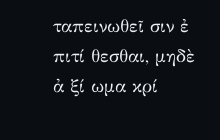ταπεινωθεῖ σιν ἐ πιτί θεσθαι, μηδὲ ἀ ξί ωμα κρί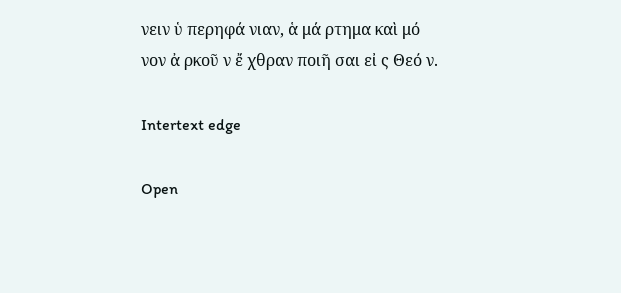νειν ὑ περηφά νιαν, ἁ μά ρτημα καὶ μό νον ἀ ρκοῦ ν ἔ χθραν ποιῆ σαι εἰ ς Θεό ν.

Intertext edge

Open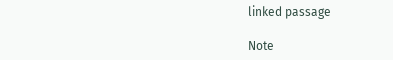linked passage

Note